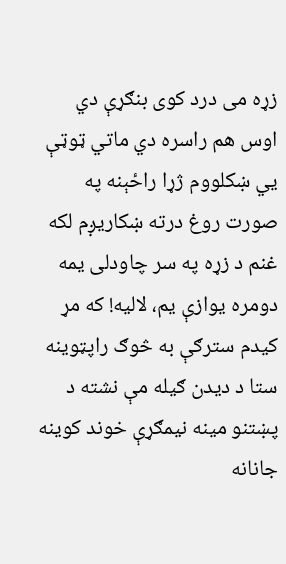زړه می درد کوی بنګړې دي اوس هم راسره دي ماتي ټوټې يي ښکلووم ژړا راځېنه په صورت روغ درته ښكاریږم لكه غنم د زړه په سر چاودلى یمه دومره یوازې یم، لالیه! که مړ کیدم سترګې به څوګ راپټوینه ستا د دیدن ګیله مې نشته د پښتنو مینه نیمګړې خوند کوینه جانانه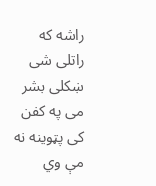راشه كه راتلى شی ښكلى بشر می په كفن كی پټوینه نه مې وي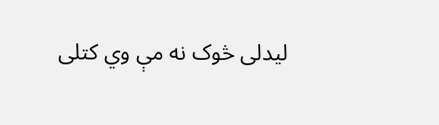لیدلی څوک نه مې وي کتلی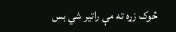څوک زړه ته مې راتیر شي بس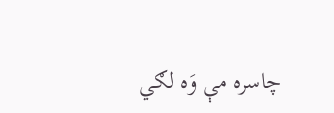چاسره مې وَه لګي